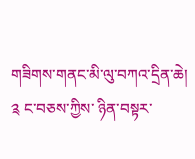གཟིགས་གནང་མི་ལུ་བཀའ་དྲིན་ཆེ།
༉ ང་བཅས་ཀྱིས་ ཉིན་བསྟར་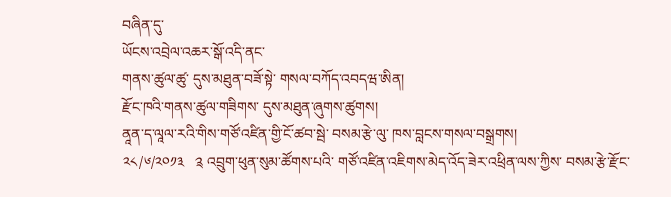བཞིན་དུ་
ཡོངས་འབྲེལ་འཆར་སྒོ་འདི་ནང་
གནས་ཚུལ་ཚུ་ དུས་མཐུན་བཟོ་སྟེ་ གསལ་བཀོད་འབདཝ་ཨིན།
རྫོང་ཁའི་གནས་ཚུལ་གཟིགས་ དུས་མཐུན་ཞུགས་ཚུགས།
ནཱན་ད་ལཱལ་རའི་གིས་གཙོ་འཛིན་གྱི་ངོ་ཚབ་སྦེ་ བསམ་རྩེ་ལུ་ ཁས་བླངས་གསལ་བསྒྲགས།
༢༨/༦/༢༠༡༣   ༉ འབྲུག་ཕུན་སུམ་ཚོགས་པའི་ གཙོ་འཛིན་འཇིགས་མེད་འོད་ཟེར་འཕྲིན་ལས་ཀྱིས་ བསམ་རྩེ་རྫོང་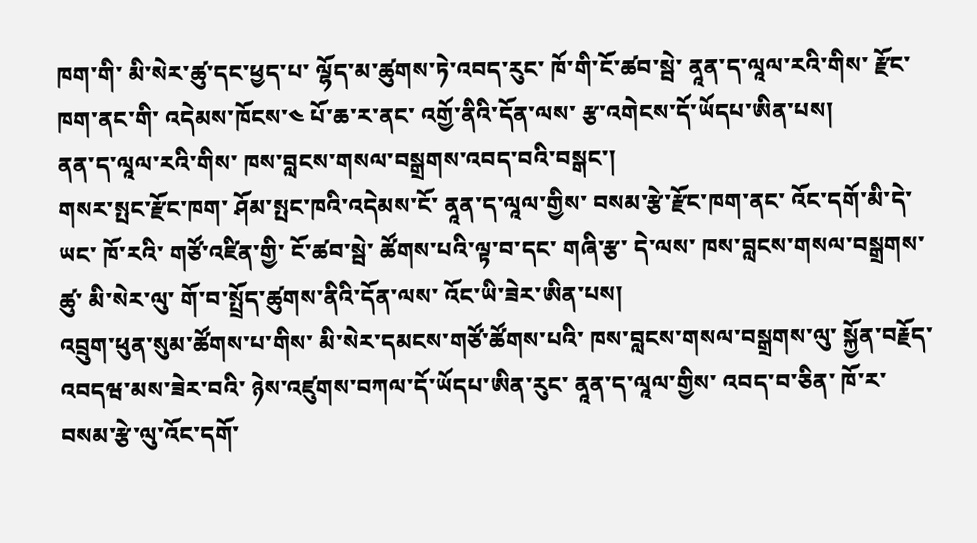ཁག་གི་ མི་སེར་ཚུ་དང་ཕྱད་པ་ ལྷོད་མ་ཚུགས་ཏེ་འབད་རུང་ ཁོ་གི་ངོ་ཚབ་སྦེ་ ནཱན་ད་ལཱལ་རའི་གིས་ རྫོང་ཁག་ནང་གི་ འདེམས་ཁོངས་༤ པོ་ཆ་ར་ནང་ འགྱོ་ནིའི་དོན་ལས་ རྩ་འགེངས་དོ་ཡོདཔ་ཨིན་པས།
ནན་ད་ལཱལ་རའི་གིས་ ཁས་བླངས་གསལ་བསྒྲགས་འབད་བའི་བསྒང་།
གསར་སྤང་རྫོང་ཁག་ ཤོམ་སྤང་ཁའི་འདེམས་ངོ་ ནཱན་ད་ལཱལ་གྱིས་ བསམ་རྩེ་རྫོང་ཁག་ནང་ འོང་དགོ་མི་དེ་ཡང་ ཁོ་རའི་ གཙོ་འཛིན་གྱི་ ངོ་ཚབ་སྦེ་ ཚོགས་པའི་ལྟ་བ་དང་ གཞི་རྩ་ དེ་ལས་ ཁས་བླངས་གསལ་བསྒྲགས་ཚུ་ མི་སེར་ལུ་ གོ་བ་སྤྲོད་ཚུགས་ནིའི་དོན་ལས་ འོང་ཡི་ཟེར་ཨིན་པས།
འབྲུག་ཕུན་སུམ་ཚོགས་པ་གིས་ མི་སེར་དམངས་གཙོ་ཚོགས་པའི་ ཁས་བླངས་གསལ་བསྒྲགས་ལུ་ སྐྱོན་བརྗོད་འབདཝ་མས་ཟེར་བའི་ ཉེས་འཛུགས་བཀལ་དོ་ཡོདཔ་ཨིན་རུང་ ནཱན་ད་ལཱལ་གྱིས་ འབད་བ་ཅིན་ ཁོ་ར་བསམ་རྩེ་ལུ་འོང་དགོ་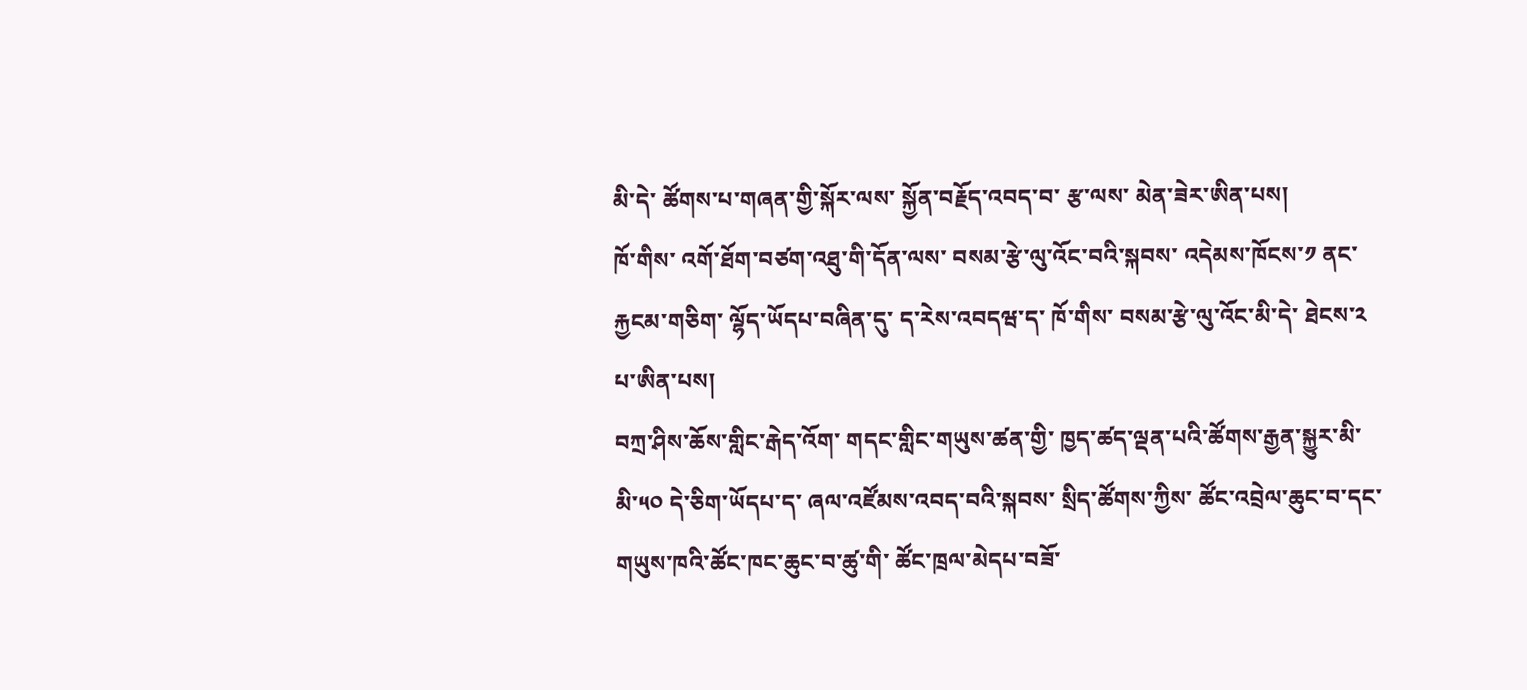མི་དེ་ ཚོགས་པ་གཞན་གྱི་སྐོར་ལས་ སྐྱོན་བརྗོད་འབད་བ་ རྩ་ལས་ མེན་ཟེར་ཨིན་པས།
ཁོ་གིས་ འགོ་ཐོག་བཙག་འཐུ་གི་དོན་ལས་ བསམ་རྩེ་ལུ་འོང་བའི་སྐབས་ འདེམས་ཁོངས་༡ ནང་རྐྱངམ་གཅིག་ ལྷོད་ཡོདཔ་བཞིན་དུ་ ད་རེས་འབདཝ་ད་ ཁོ་གིས་ བསམ་རྩེ་ལུ་འོང་མི་དེ་ ཐེངས་༢ པ་ཨིན་པས།
བཀྲ་ཤིས་ཆོས་གླིང་རྒེད་འོག་ གདང་གླིང་གཡུས་ཚན་གྱི་ ཁྱད་ཚད་ལྡན་པའི་ཚོགས་རྒྱན་སྐྱུར་མི་ མི་༥༠ དེ་ཅིག་ཡོདཔ་ད་ ཞལ་འཛོམས་འབད་བའི་སྐབས་ སྲིད་ཚོགས་ཀྱིས་ ཚོང་འབྲེལ་ཆུང་བ་དང་ གཡུས་ཁའི་ཚོང་ཁང་ཆུང་བ་ཚུ་གི་ ཚོང་ཁྲལ་མེདཔ་བཟོ་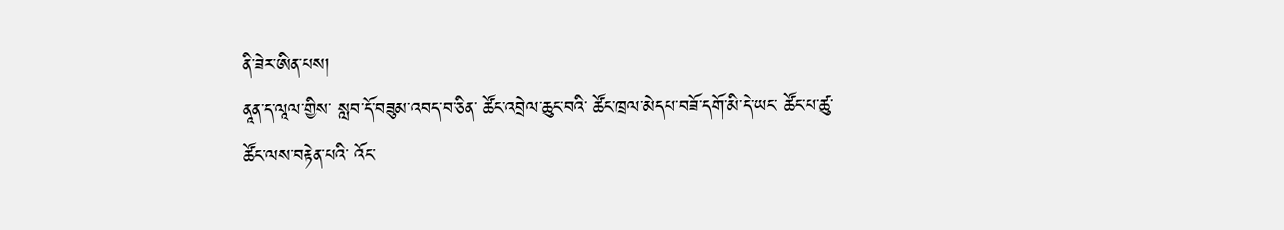ནི་ཟེར་ཨིན་པས།
ནཱན་ད་ལཱལ་གྱིས་ སླབ་དོ་བཟུམ་འབད་བ་ཅིན་ ཚོང་འབྲེལ་ཆུང་བའི་ ཚོང་ཁྲལ་མེདཔ་བཟོ་དགོ་མི་དེ་ཡང་ ཚོང་པ་ཚུ་ ཚོང་ལས་བརྟེན་པའི་ འོང་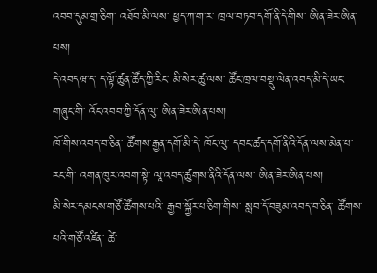འབབ་དུམ་གྲ་ཅིག་ འཐོབ་མི་ལས་ ཕྱད་ཀ་ག་ར་ ཁྲལ་བཏབ་དགོ་ནི་དེ་གིས་ ཨིན་ཟེར་ཨིན་པས།
དེ་འབདཝ་ད་ ད་ལྟོ་ཚུན་ཚོད་ཀྱི་རིང་ མི་སེར་ཚུ་ལས་ ཚོང་ཁྲལ་བསྡུ་ལེན་འབད་མི་དེ་ཡང་ གཞུང་གི་ འོང་འབབ་ཀྱི་དོན་ལུ་ ཨིན་ཟེར་ཨིན་པས།
ཁོ་གིས་འབད་བ་ཅིན་ ཚོགས་རྒྱན་དགོ་མི་དེ་ ཁོང་ལུ་ དབང་ཚད་དགོ་ནིའི་དོན་ལས་མེན་པ་ རང་གི་ འགན་ཁུར་འབག་སྟེ་ ལཱ་འབད་ཚུགས་ནིའི་དོན་ལས་ ཨིན་ཟེར་ཨིན་པས།
མི་སེར་དམངས་གཙོ་ཚོགས་པའི་ རྒྱབ་སྐྱོར་པ་ཅིག་གིས་ སླབ་དོ་བཟུམ་འབད་བ་ཅིན་ ཚོགས་པའི་གཙོ་འཛིན་ ཚེ་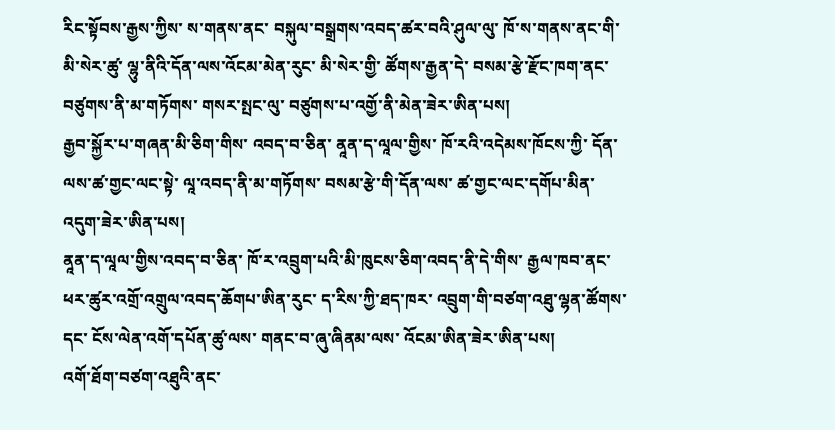རིང་སྟོབས་རྒྱས་ཀྱིས་ ས་གནས་ནང་ བསྐུལ་བསྒྲགས་འབད་ཚར་བའི་ཤུལ་ལུ་ ཁོ་ས་གནས་ནང་གི་ མི་སེར་ཚུ་ ལྷུ་ནིའི་དོན་ལས་འོངམ་མེན་རུང་ མི་སེར་གྱི་ ཚོགས་རྒྱན་དེ་ བསམ་རྩེ་རྫོང་ཁག་ནང་ བཙུགས་ནི་མ་གཏོགས་ གསར་སྤང་ལུ་ བཙུགས་པ་འགྱོ་ནི་མེན་ཟེར་ཨིན་པས།
རྒྱབ་སྐྱོར་པ་གཞན་མི་ཅིག་གིས་ འབད་བ་ཅིན་ ནཱན་ད་ལཱལ་གྱིས་ ཁོ་རའི་འདེམས་ཁོངས་ཀྱི་ དོན་ལས་ཚ་གྱང་ལང་སྟེ་ ལཱ་འབད་ནི་མ་གཏོགས་ བསམ་རྩེ་གི་དོན་ལས་ ཚ་གྱང་ལང་དགོཔ་མིན་འདུག་ཟེར་ཨིན་པས།
ནཱན་ད་ལཱལ་གྱིས་འབད་བ་ཅིན་ ཁོ་ར་འབྲུག་པའི་མི་ཁུངས་ཅིག་འབད་ནི་དེ་གིས་ རྒྱལ་ཁབ་ནང་ ཕར་ཚུར་འགྲོ་འགྲུལ་འབད་ཆོགཔ་ཨིན་རུང་ ད་རིས་ཀྱི་ཐད་ཁར་ འབྲུག་གི་བཙག་འཐུ་ལྷན་ཚོགས་དང་ ངོས་ལེན་འགོ་དཔོན་ཚུ་ལས་ གནང་བ་ཞུ་ཞིནམ་ལས་ འོངམ་ཨིན་ཟེར་ཨིན་པས།
འགོ་ཐོག་བཙག་འཐུའི་ནང་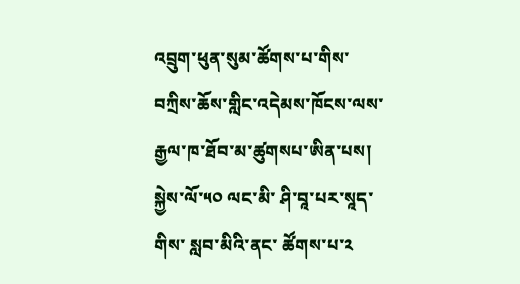འབྲུག་ཕུན་སུམ་ཚོགས་པ་གིས་ བཀྲིས་ཆོས་གླིང་འདེམས་ཁོངས་ལས་ རྒྱལ་ཁ་ཐོབ་མ་ཚུགསཔ་ཨིན་པས།
སྐྱེས་ལོ་༥༠ ལང་མི་ ཤི་བཱ་པར་སཱད་གིས་ སླབ་མིའི་ནང་ ཚོགས་པ་༢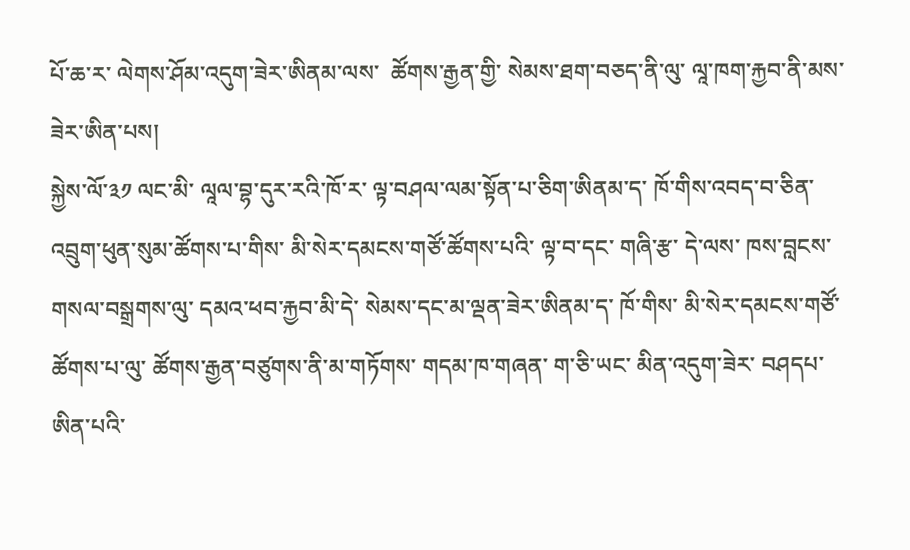པོ་ཆ་ར་ ལེགས་ཤོམ་འདུག་ཟེར་ཨིནམ་ལས་  ཚོགས་རྒྱན་གྱི་ སེམས་ཐག་བཅད་ནི་ལུ་ ལཱ་ཁག་རྐྱབ་ནི་མས་ཟེར་ཨིན་པས།
སྐྱེས་ལོ་༣༡ ལང་མི་ ལཱལ་བྷ་དུར་རའི་ཁོ་ར་ ལྟ་བཤལ་ལམ་སྟོན་པ་ཅིག་ཨིནམ་ད་ ཁོ་གིས་འབད་བ་ཅིན་ འབྲུག་ཕུན་སུམ་ཚོགས་པ་གིས་ མི་སེར་དམངས་གཙོ་ཚོགས་པའི་ ལྟ་བ་དང་ གཞི་རྩ་ དེ་ལས་ ཁས་བླངས་གསལ་བསྒྲགས་ལུ་ དམའ་ཕབ་རྐྱབ་མི་དེ་ སེམས་དང་མ་ལྡན་ཟེར་ཨིནམ་ད་ ཁོ་གིས་ མི་སེར་དམངས་གཙོ་ཚོགས་པ་ལུ་ ཚོགས་རྒྱན་བཙུགས་ནི་མ་གཏོགས་ གདམ་ཁ་གཞན་ ག་ཅི་ཡང་ མིན་འདུག་ཟེར་ བཤདཔ་ཨིན་པའི་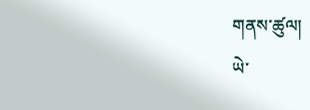གནས་ཚུལ།
ཡེ་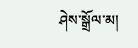ཤེས་སྒྲོལ་མ།